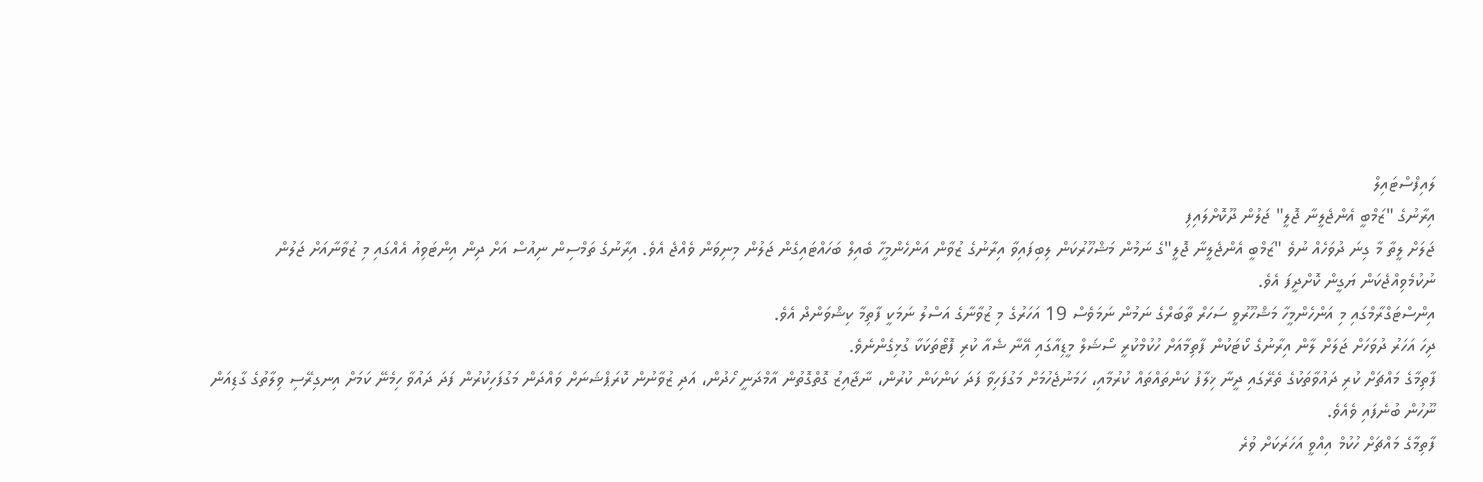ލައިފްސްޓައިލް
އިރާނުގެ "ޒަމްބީ އެންޖެލީނާ ޖޮލީ" ޖަލުން ދޫކޮށްލައިފި
ޖަލަށް ލީތާ މާ ގިނަ ދުވަހެއް ނުވެ "ޒަމްބީ އެންޖެލީނާ ޖޮލީ"ގެ ނަމުން މަޝްހޫރުކަން ލިބިފައިވާ އިރާނުގެ ޒުވާން އަންހެންމީހާ ބެއިލް ބަހައްޓައިގެން ޖަލުން މިނިވަން ވެއްޖެ އެވެ. އިރާނުގެ ތަމްސިން ނިއުސް އަށް ދިން އިންޓަވިއު އެއްގައި މި ޒުވާނާއަށް ޖަލުން ނުކުމެވިއްޖެކަން ޔަގީން ކޮށްދީފަ އެވެ.
އިންސްޓަގްރާމްގައި މި އަންހެންމީހާ މަޝްހޫރުވީ ސަހަރް ތާބަރްގެ ނަމުން ނަމަވެސް 19 އަހަރުގެ މި ޒުވާނާގެ އަސްލު ނަމަކީ ފާތިމާ ކިޝްވަންދް އެވެ.
ދިހަ އަހަރު ދުވަހަށް ޖަލަށް ލާން އިރާނުގެ ކޯޓަކުން ފާތިމާއަށް ހުކުމްކުރީ ސޯޝަލް މީޑިއާގައި އޭނާ ޝެއާ ކުރި ފޮޓޯތަކަކާ ގުޅިގެންނެވެ.
ފާތިމާގެ މައްޗަށް ކުރި ދައުވާތަކުގެ ތެރޭގައި ދީނާ ޚިލާފު ކަންތައްތައް ކުރުމާއި، ހަމަނުޖެހުމަށް މަގުފަހިވާ ފަދަ ކަންކަން ކުރުން، ނާޖާއިޒު ގޮތްގޮތުން އާމްދަނީ ހޯދުން، އަދި ޒުވާނުން ކޮރަޕްޝަނަށް ވައްދަން މަގުފަހިކުރުން ފަދަ ދައުވާ ހިމެނޭ ކަމަށް އިނގިރޭސި ވިލާތުގެ ގާޑިއަން ނޫހުން ބުނެފައި ވެއެވެ.
ފާތިމާގެ މައްޗަށް ހުކުމް އިއްވީ އަހަރަކަށް ވުރެ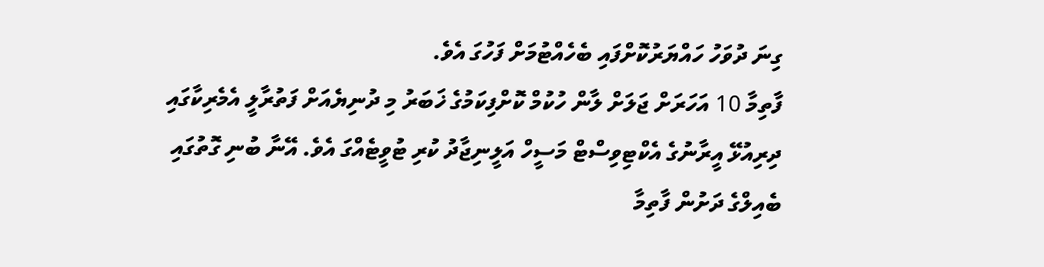ގިނަ ދުވަހު ހައްޔަރުކޮށްފައި ބެހެއްޓުމަށް ފަހުގަ އެވެ.
ފާތިމާ 10 އަހަރަށް ޖަލަށް ލާން ހުކުމް ކޮށްފިކަމުގެ ޚަބަރު މި ދުނިޔެއަށް ފަތުރާލީ އެމެރިކާގައި ދިރިއުޅޭ އީރާނުގެ އެކްޓިވިސްޓް މަސީހް އަލީނިޖާދު ކުރި ޓުވީޓެއްގަ އެވެ. އޭނާ ބުނި ގޮތުގައި ބެއިލްގެ ދަށުން ފާތިމާ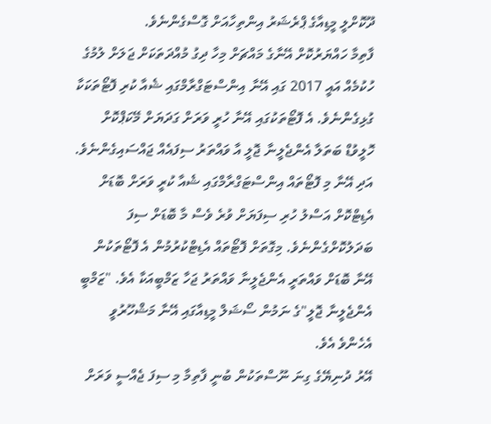ދޫކޮށްލީ މީޑިއާގެ ޕްރެޝަރު އިންތިހާއަށް ގޮސްގެންނެވެ.
ފާތިމާ ހައްޔަރުކޮށް އޭނާގެ މައްޗަށް މިހާ ދިގު މުއްދަތަކަށް ޖަލަށް ލުމުގެ ހުކުމެއް އައީ 2017 ގައި އޭނާ އިންސްޓަގްރާމްގައި ޝެއާ ކުރި ފޮޓޯތަކަކާ ގުޅިގެންނެވެ. އެ ފޮޓޯތަކުގައި އޭނާ ހުރީ ވަރަށް ގަދަޔަށް މޭކަޕްކޮށް ހޮލީވުޑް ބަތަލާ އެންޖެލީނާ ޖޮލީ އާ ވައްތަރު ސިފައެއް ޖައްސައިގެންނެވެ.
އަދި އޭނާ މި ފޮޓޯތައް އިންސްޓަގްރާމްގައި ޝެއާ ކުރީ ވަރަށް ބޮޑަށް އެޑިޓްކޮށް އަސްލު ހުރި ސިފަޔަށް ވުރެ ވެސް މާ ބޮޑަށް ސިފަ ބަދަލުކޮށްގެންނެވެ. މިގޮތަށް ފޮޓޯތައް އެޑިޓްކުރުމުން އެ ފޮޓޯތަކުން އޭނާ ބޮޑަށް ވައްތަރީ އެންޖެލީނާ ވައްތަރު ޖަހާ ޒަމްބީއަކާ އެވެ. "ޒަމްބީ އެންޖެލީނާ ޖޮލީ"ގެ ނަމުން ސޯޝަލް މީޑިއާގައި އޭނާ މަޝްހޫރުވީ އެހެންވެ އެވެ.
އޭރު ދުނިޔޭގެ ގިނަ ނޫސްތަކުން ބުނީ ފާތިމާ މި ސިފަ ޖެއްސީ ވަރަށް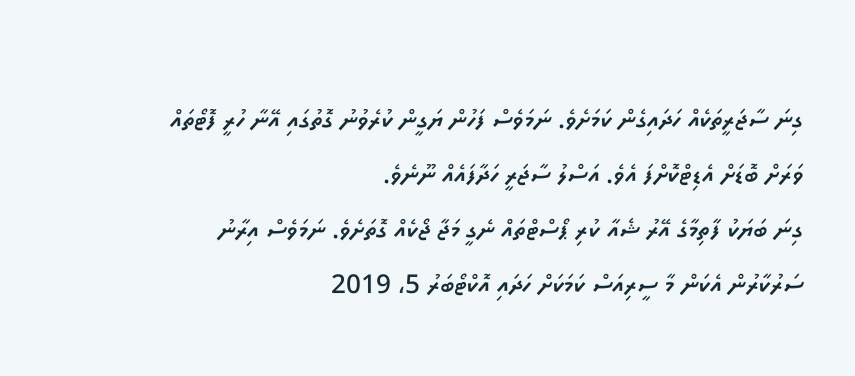ގިނަ ސާޖަރީތަކެއް ހަދައިގެން ކަމަށެވެ. ނަމަވެސް ފަހުން ޔަގީން ކުރެވުނު ގޮތުގައި އޭނާ ހުރީ ފޮޓޯތައް ވަރަށް ބޮޑަށް އެޑިޓްކޮށްފަ އެވެ. އަސްލު ސާޖަރީ ހަދާފައެއް ނޫނެވެ.
ގިނަ ބަޔަކު ފާތިމާގެ އޭރު ޝެއާ ކުރި ޕޯސްޓްތައް ނެގީ މަޖާ ޖޯކެއް ގޮތަށެވެ. ނަމަވެސް އިރާނު ސަރުކާރުން އެކަން މާ ސީރިއަސް ކަމަކަށް ހަދައި އޮކްޓޯބަރު 5، 2019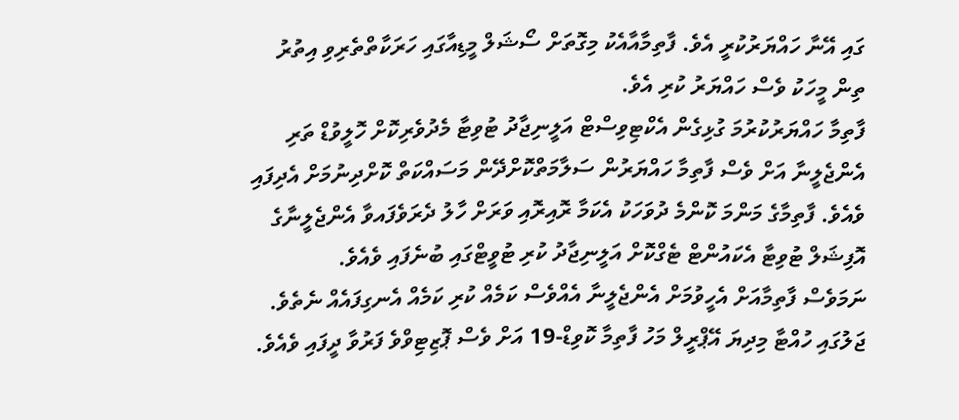ގައި އޭނާ ހައްޔަރުކުރީ އެވެ. ފާތިމާއާއެކު މިގޮތަށް ސޯޝަލް މީޑިއާގައި ހަރަކާތްތެރިވި އިތުރު ތިން މީހަކު ވެސް ހައްޔަރު ކުރި އެވެ.
ފާތިމާ ހައްޔަރުކުރުމަ ގުޅިގެން އެކްޓިވިސްޓް އަލީނިޖާދު ޓުވިޓާ މެދުވެރިކޮށް ހޮލީވުޑް ތަރި އެންޖެލީނާ އަށް ވެސް ފާތިމާ ހައްޔަރުން ސަލާމަތްކޮށްދޭން މަސައްކަތް ކޮށްދިނުމަށް އެދިފައި ވެއެވެ. ފާތިމާގެ މަންމަ ކޮންމެ ދުވަހަކު އެކަމާ ރޮއިރޮއި ވަރަށް ހާލު ދެރަވެފައވާ އެންޖެލީނާގެ އޮފިޝަލް ޓުވިޓާ އެކައުންޓް ޓެގްކޮށް އަލީނިޖާދު ކުރި ޓުވީޓްގައި ބުނެފައި ވެއެވެ.
ނަމަވެސް ފާތިމާއަށް އެހީވުމަށް އެންޖެލީނާ އެއްވެސް ކަމެއް ކުރި ކަމެއް އެނގިފައެއް ނެތެވެ.
ޖަލުގައި ހުއްޓާ މިދިޔަ އޭޕްރީލް މަހު ފާތިމާ ކޮވިޑް-19 އަށް ވެސް ޕޮޒިޓިވްވެ ފަރުވާ ދީފައި ވެއެވެ.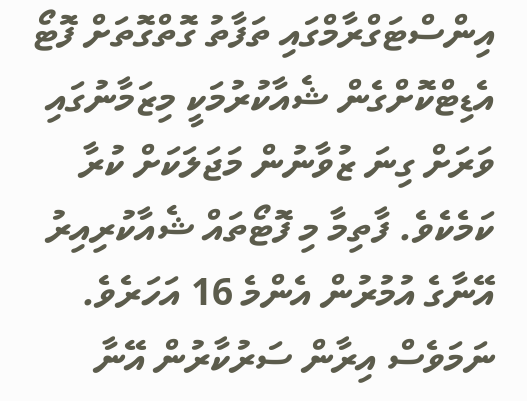އިންސްޓަގްރާމްގައި ތަފާތު ގޮތްގޮތަށް ފޮޓޯ އެޑިޓްކޮށްގެން ޝެއާކުރުމަކީ މިޒަމާނުގައި ވަރަށް ގިނަ ޒުވާނުން މަޖަލަކަށް ކުރާ ކަމެކެވެ. ފާތިމާ މި ފޮޓޯތައް ޝެއާކުރިއިރު އޭނާގެ އުމުރުން އެންމެ 16 އަހަރެވެ.
ނަމަވެސް އިރާން ސަރުކާރުން އޭނާ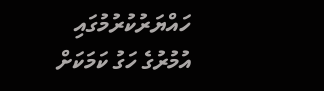ހައްޔަރުކުރުމުގައި އުމުރުގެ ހަގު ކަމަކަށް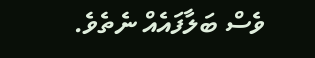ވެސް ބަލާފައެއް ނެތެވެ.